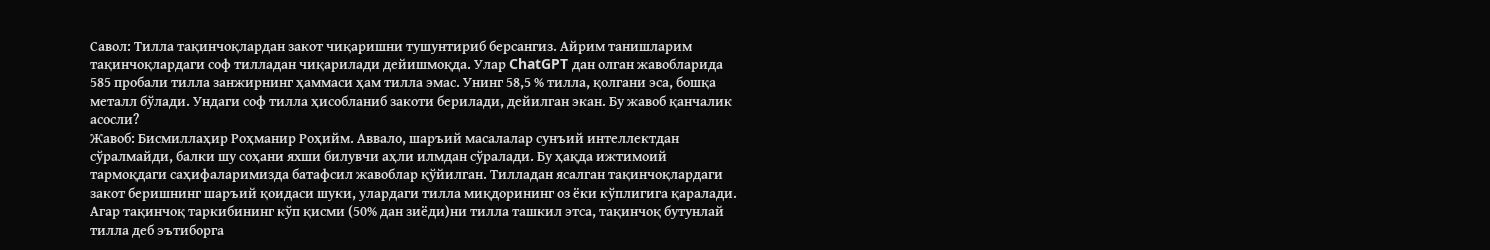Савол: Тилла тақинчоқлардан закот чиқаришни тушунтириб берсангиз. Айрим танишларим тақинчоқлардаги соф тилладан чиқарилади дейишмоқда. Улар ChatGPT дан олган жавобларида 585 пробали тилла занжирнинг ҳаммаси ҳам тилла эмас. Унинг 58,5 % тилла, қолгани эса, бошқа металл бўлади. Ундаги соф тилла ҳисобланиб закоти берилади, дейилган экан. Бу жавоб қанчалик асосли?
Жавоб: Бисмиллаҳир Роҳманир Роҳийм. Аввало, шаръий масалалар сунъий интеллектдан сўралмайди, балки шу соҳани яхши билувчи аҳли илмдан сўралади. Бу ҳақда ижтимоий тармоқдаги саҳифаларимизда батафсил жавоблар қўйилган. Тилладан ясалган тақинчоқлардаги закот беришнинг шаръий қоидаси шуки, улардаги тилла миқдорининг оз ёки кўплигига қаралади. Агар тақинчоқ таркибининг кўп қисми (50% дан зиёди)ни тилла ташкил этса, тақинчоқ бутунлай тилла деб эътиборга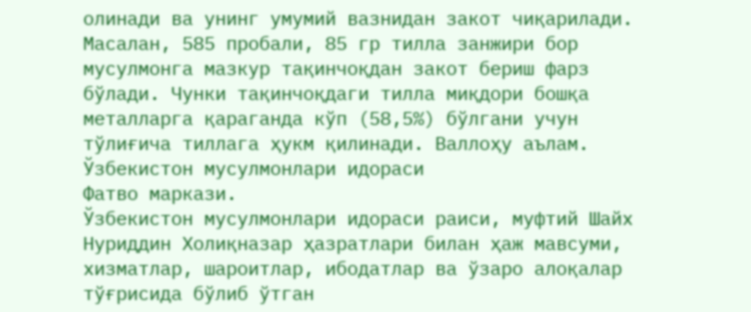олинади ва унинг умумий вазнидан закот чиқарилади. Масалан, 585 пробали, 85 гр тилла занжири бор мусулмонга мазкур тақинчоқдан закот бериш фарз бўлади. Чунки тақинчоқдаги тилла миқдори бошқа металларга қараганда кўп (58,5%) бўлгани учун тўлиғича тиллага ҳукм қилинади. Валлоҳу аълам.
Ўзбекистон мусулмонлари идораси
Фатво маркази.
Ўзбекистон мусулмонлари идораси раиси, муфтий Шайх Нуриддин Холиқназар ҳазратлари билан ҳаж мавсуми, хизматлар, шароитлар, ибодатлар ва ўзаро алоқалар тўғрисида бўлиб ўтган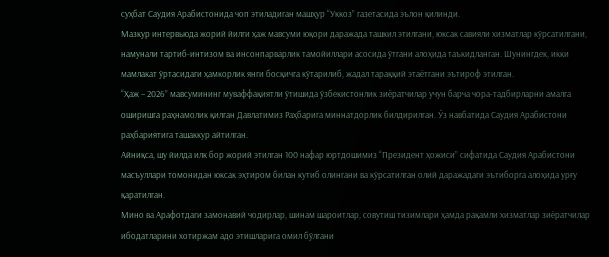суҳбат Саудия Арабистонида чоп этиладиган машҳур “Уккоз” газетасида эълон қилинди.
Мазкур интервьюда жорий йилги ҳаж мавсуми юқори даражада ташкил этилгани, юксак савияли хизматлар кўрсатилгани, намунали тартиб-интизом ва инсонпарварлик тамойиллари асосида ўтгани алоҳида таъкидланган. Шунингдек, икки мамлакат ўртасидаги ҳамкорлик янги босқичга кўтарилиб, жадал тараққий этаётгани эътироф этилган.
“Ҳаж – 2026” мавсумининг муваффақиятли ўтишида ўзбекистонлик зиёратчилар учун барча чора-тадбирларни амалга оширишга раҳнамолик қилган Давлатимиз Раҳбарига миннатдорлик билдирилган. Ўз навбатида Саудия Арабистони раҳбариятига ташаккур айтилган.
Айниқса, шу йилда илк бор жорий этилган 100 нафар юртдошимиз “Президент ҳожиси” сифатида Саудия Арабистони масъуллари томонидан юксак эҳтиром билан кутиб олингани ва кўрсатилган олий даражадаги эътиборга алоҳида урғу қаратилган.
Мино ва Арафотдаги замонавий чодирлар, шинам шароитлар, совутиш тизимлари ҳамда рақамли хизматлар зиёратчилар ибодатларини хотиржам адо этишларига омил бўлгани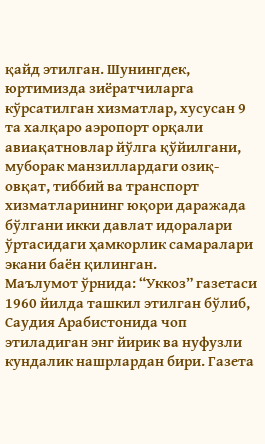қайд этилган. Шунингдек, юртимизда зиёратчиларга кўрсатилган хизматлар, хусусан 9 та халқаро аэропорт орқали авиақатновлар йўлга қўйилгани, муборак манзиллардаги озиқ-овқат, тиббий ва транспорт хизматларининг юқори даражада бўлгани икки давлат идоралари ўртасидаги ҳамкорлик самаралари экани баён қилинган.
Маълумот ўрнида: “Уккоз” газетаси 1960 йилда ташкил этилган бўлиб, Саудия Арабистонида чоп этиладиган энг йирик ва нуфузли кундалик нашрлардан бири. Газета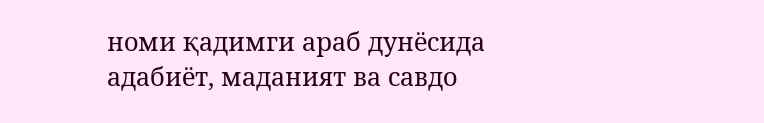номи қадимги араб дунёсида адабиёт, маданият ва савдо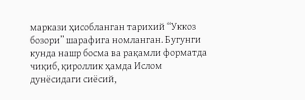маркази ҳисобланган тарихий “Уккоз бозори” шарафига номланган. Бугунги кунда нашр босма ва рақамли форматда чиқиб, қироллик ҳамда Ислом дунёсидаги сиёсий,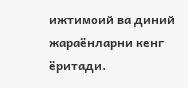ижтимоий ва диний жараёнларни кенг ёритади.